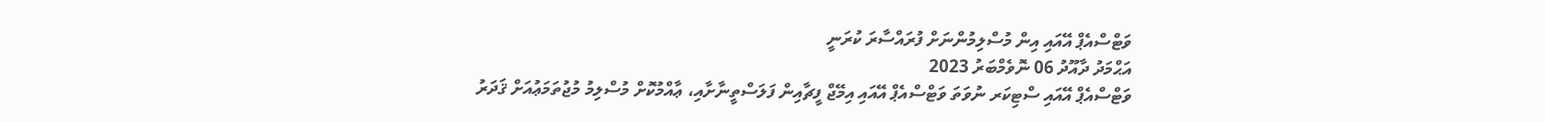ވަޓްސްއެޕް އޭއައި އިން މުސްލިމުންނަށް ފުރައްސާރަ ކުރަނީ
އަޙްމަދު ދާއޫދު 06 ނޮވެމްބަރު 2023
ވަޓްސްއެޕް އޭއައި ސްޓިކަރ ނުވަތަ ވަޓްސްއެޕް އޭއައި އިމޭޖް ފީޗާއިން ފަލަސްތީނާށާއި، ޢާއްމުކޮށް މުސްލިމު މުޖުތަމަޢުއަށް ޤަދަރު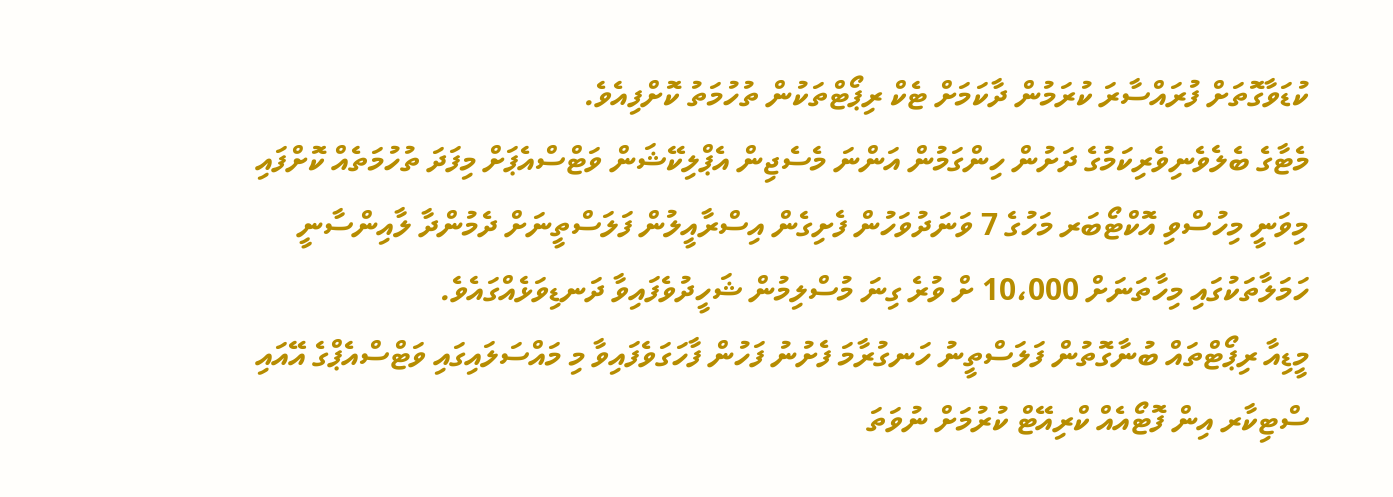ކުޑަވާގޮތަށް ފުރައްސާރަ ކުރަމުން ދާކަމަށް ޓެކް ރިޕޯޓްތަކުން ތުހުމަތު ކޮށްފިއެވެ.
މެޓާގެ ބެލެވެނިވެރިކަމުގެ ދަށުން ހިންގަމުން އަންނަ މެސެޖިން އެޕްލިކޭޝަން ވަޓްސްއެޕަށް މިފަދަ ތުހުމަތެއް ކޮށްފައި މިވަނީ މިހުސްވި އޮކްޓޯބަރ މަހުގެ 7 ވަނަދުވަހުން ފެށިގެން އިސްރާއީލުން ފަލަސްތީނަށް ދެމުންދާ ލާއިންސާނީ ހަމަލާތަކުގައި މިހާތަނަށް 10،000 ށް ވުރެ ގިނަ މުސްލިމުން ޝަހީދުވެފައިވާ ދަނޑިވަޅެއްގައެވެ.
މީޑިއާ ރިޕޯޓްތައް ބުނާގޮތުން ފަލަސްތީނު ހަނގުރާމަ ފެށުނު ފަހުން ފާހަގަވެފައިވާ މި މައްސަލައިގައި ވަޓްސްއެޕްގެ އޭއައި ސްޓިކާރ އިން ފޮޓޯއެއް ކްރިއޭޓް ކުރުމަށް ނުވަތަ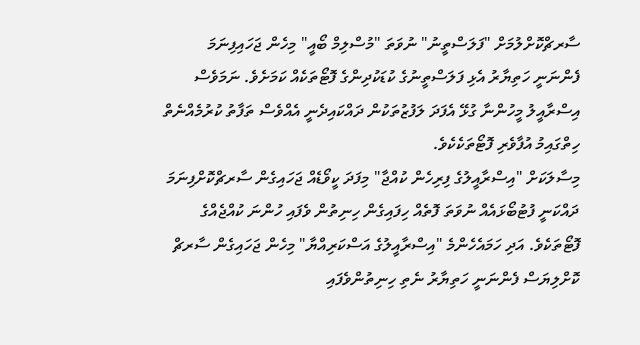ސާރޗްކޮށްލުމަށް "ފަލަސްތީނު" ނުވަތަ "މުސްލިމް ބޯއީ" މިހެން ޖަހައިފިނަމަ ފެންނަނީ ހަތިޔާރު އެޅި ފަލަސްތީނުގެ ކުޑަކުދިންގެ ފޮޓޯތަކެއް ކަމަށެވެ. ނަމަވެސް އިސްރާއީލު މީހުންނާ ގުޅޭ އެފަދަ ލަފުޒުތަކުން ދައްކައިދެނީ އެއްވެސް ތަފާތު ކުރުމެއްނެތް ހިތްގައިމު އުފާވެރި ފޮޓޯތަކެކެވެ.
މިސާލަކަށް "އިސްރާއީލުގެ ފިރިހެން ކުއްޖާ" މިފަދަ ކީވޯޑެއް ޖަހައިގެން ސާރޗްކޮށްފިނަމަ ދައްކަނީ ފުޓުބޯޅައެއް ނުވަތަ ފޮތެއް ހިފައިގެން ހިނިތުން ވެފައި ހުންނަ ކުއްޖެއްގެ ފޮޓޯތަކެވެ. އަދި ހަމައެހެންމެ "އިސްރާއީލުގެ އަސްކަރިއްޔާ" މިހެން ޖަހައިގެން ސާރޗް ކޮށްލިޔަސް ފެންނަނީ ހަތިޔާރު ނެތި ހިނިތުންވެފައި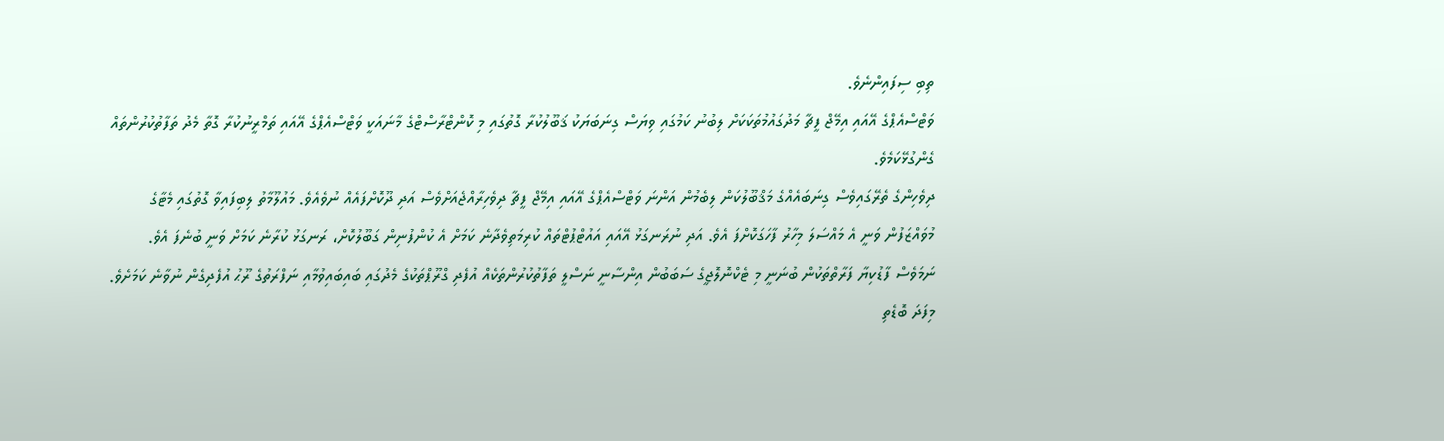ތިބި ސިފައިންނެވެ.
ވަޓްސްއެޕްގެ އޭއައި އިމޭޖް ފީޗާ މަދުގައުމުތަކަކަށް ލިބުނު ކަމުގައި ވިޔަސް ގިނަބަޔަކު ޤަބޫލުކުރާ ގޮތުގައި މި ކޮންޓްރާސްޓްގެ މާނައަކީ ވަޓްސްއެޕްގެ އޭއައި ތަމްރީނުކުރާ ގޮތާ މެދު ތަފާތުކުރުންތައް ގެންގުޅޭކަމެވެ.
ދިވެހިންގެ ތެރޭގައިވެސް ގިނަބައެއްގެ މަޤްބޫލުކަން ލިބެމުން އަންނަ ވަޓްސްއެޕްގެ އޭއައި އިމޭޖް ފީޗާ ދިވެހިރާއްޖެއަށްވެސް އަދި ދޫކޮށްފައެއް ނުވެއެވެ. މައުލޫމާތު ލިބިފައިވާ ގޮތުގައި މެޓާގެ މުވައްޒަފުން ވަނީ އެ މައްސަލަ މިހާރު ފާހަގަކޮށްފަ އެވެ. އަދި ނުރަނގަޅު އޭއައި އައުޓްޕުޓްތައް ކުރިމަތިވެދާނެ ކަމަށް އެ ކުންފުނިން ގަބޫލުކޮށް، ރަނގަޅު ކުރާނެ ކަމަށް ވަނީ ބުނެފަ އެވެ.
ނަމަވެސް ފާޑުކިޔާ ފަރާތްތަކުން ބުނަނީ މި ޓެކްނޮލޮޖީގެ ސަބަބުން އިންސާނީ ނަސްލީ ތަފާތުކުރުންތަކެއް އުފެދި ގްރޫޕްތަކުގެ މެދުގައި ބައިބައިވުމާއި ނަފްރަތުގެ ރޫޙު އުފެދިގެން ނުވާނެ ކަމަށެވެ.
މިފަދަ ބޮޑެތި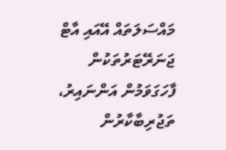މައްސަލަތައް އޭއައި އާޓް ޖަނަރޭޓަރުތަކުން ފާހަގަވަމުން އަންނައިރު، ތަޖުރިބާކާރުން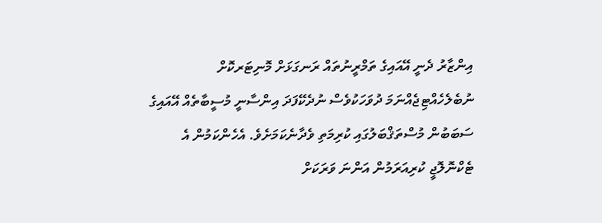އިންޒާރު ދެނީ އޭއައިގެ ތަމްރީނުތައް ރަނގަޅަށް މޮނިޓަރކޮށް ނުބެލެހެއްޓިޖެއްނަމަ ދުވަހަކުވެސް ނުދެކޭފަދަ އިންސާނީ މުސީބާތެއް އޭއައިގެ ސަބަބުން މުސްތަޤްބަލުގައި ކުރިމަތި ވެދާނެކަމަށެވެ. އެހެންކަމުން އެ ޓެކްނޮލޮޖީ ކުރިއަރަމުން އަންނަ ވަރަކަށް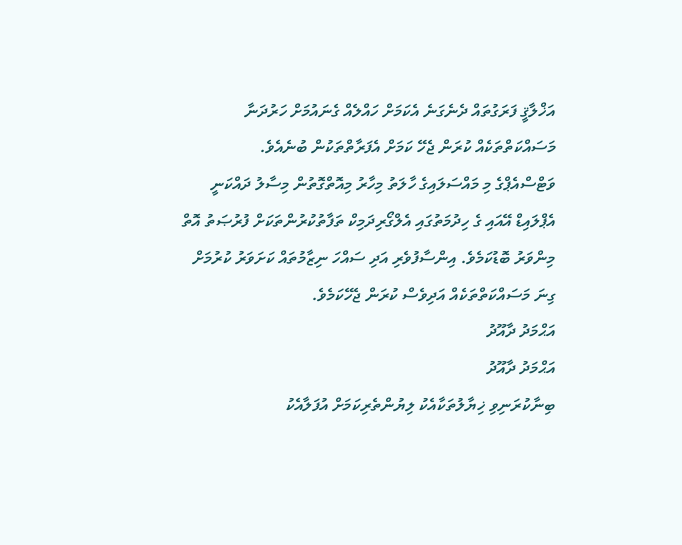އަޚްލާޤީ ފަރަގުތައް ދެނެގަނެ އެކަމަށް ހައްލެއް ގެނައުމަށް ހަރުދަނާ މަސައްކަތްތަކެއް ކުރަން ޖެހޭ ކަމަށް އެފަރާތްތަކުން ބުނެއެވެ.
ވަޓްސްއެޕްގެ މި މައްސަލައިގެ ހާލަތު މިހާރު މިއޮތްގޮތުން މިސާލު ދައްކަނީ އެޕްލައިޑް އޭއައި ގެ ހިދުމަތުގައި އެލްގޯރިދަމިކް ތަފާތުކުރުންތަކަށް ފުރުޞަތު އޮތް މިންވަރު ބޮޑުކަމެވެ. އިންސާފުވެރި އަދި ސައްހަ ނިޒާމުތައް ކަށަވަރު ކުރުމަށް ގިނަ މަސައްކަތްތަކެއް އަދިވެސް ކުރަން ޖެހޭކަމެވެ.
އަޙްމަދު ދާއޫދު
އަޙްމަދު ދާއޫދު
ބިނާކުރަނިވި ޚިޔާލުތަކާއެކު ލިޔުންތެރިކަމަށް އުފަލާއެކު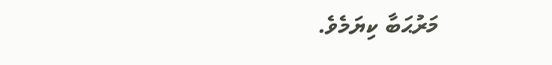މަރުޙަބާ ކިޔަމެވެ.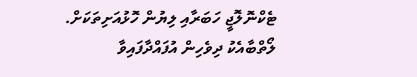ޓެކްނޮލޮޖީ ހަބަރާއި ލިޔުން ހޮޅުއަށިތަކަށް.
ލޯތްބާއެކު ދިވެހިން އުފައްދާފައިވާ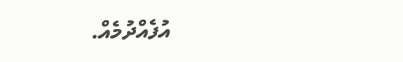އުފެއްދުމެއް.